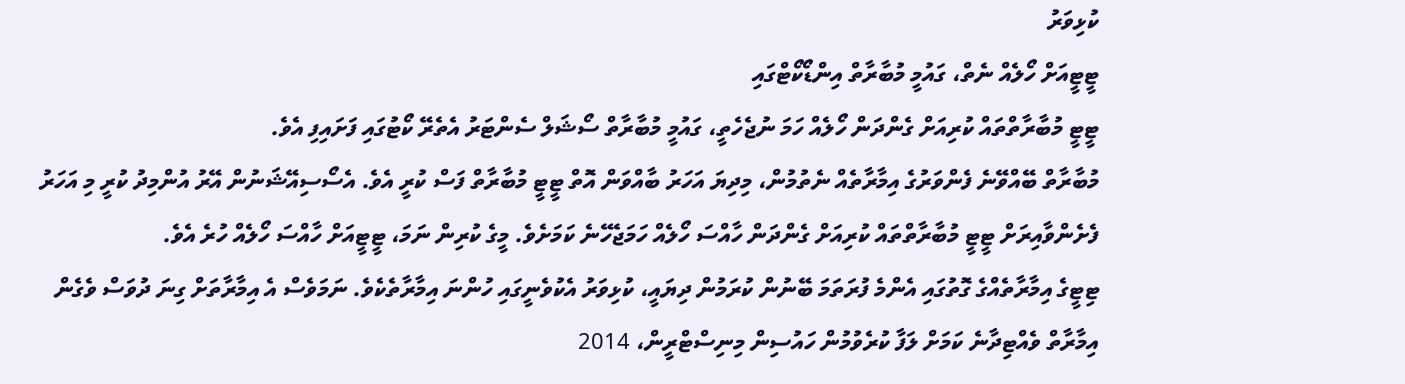ކުޅިވަރު
ޓީޓީއަށް ހޯލެއް ނެތް، ގައުމީ މުބާރާތް އިންޑޯކޯޓްގައި
ޓީޓީ މުބާރާތްތައް ކުރިއަށް ގެންދަން ހޯލެއް ހަމަ ނުޖެހެތީ، ގައުމީ މުބާރާތް ސޯޝަލް ސެންޓަރު އެތެރޭ ކޯޓުގައި ފަށައިފި އެވެ.
މުބާރާތް ބޭއްވޭނެ ފެންވަރުގެ އިމާރާތެއް ނެތުމުން، މިދިޔަ އަހަރު ބާއްވަން އޮތް ޓީޓީ މުބާރާތް ފަސް ކުރީ އެވެ. އެސޯސިއޭޝަނުން އޭރު އުންމިދު ކުރީ މި އަހަރު ފެށެންވާއިރަށް ޓީޓީ މުބާރާތްތައް ކުރިއަށް ގެންދަން ހާއްސަ ހޯލެއް ހަމަޖެހޭނެ ކަމަށެވެ. މީގެ ކުރިން ނަމަ، ޓީޓީއަށް ހާއްސަ ހޯލެއް ހުރެ އެވެ.
ޓިޓީގެ އިމާރާތެއްގެ ގޮތުގައި އެންމެ ފުރަތަމަ ބޭނުން ކުރަމުން ދިޔައީ، ކުޅިވަރު އެކުވެނީގައި ހުންނަ އިމާރާތެކެވެ. ނަމަވެސް އެ އިމާރާތަށް ގިނަ ދުވަސް ވެގެން އިމާރާތް ވެއްޓިދާނެ ކަމަށް ލަފާ ކުރެވުމުން ހައުސިން މިނިސްޓްރީން، 2014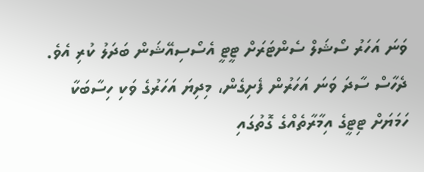ވަނަ އަހަރު ސޯޝަލް ސެންޓަރަށް ޓީޓީ އެސޯސިއޭޝަން ބަދަލު ކުރި އެވެ.
ދެހާސް ސާދަ ވަނަ އަހަރުން ފެށިގެން، މިދިޔަ އަހަރުގެ ވަކި ހިސާބަކާ ހަމަޔަށް ޓިޓީގެ އިމާރާތެއްގެ ގޮތުގައި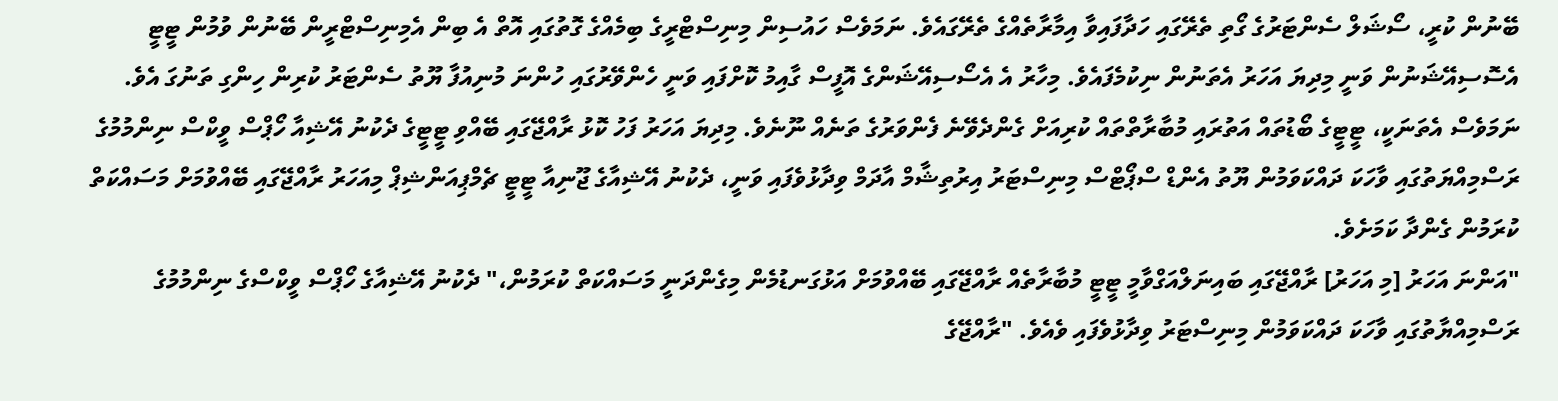ބޭނުން ކުރީ، ސޯޝަލް ސެންޓަރުގެ ގޯތި ތެރޭގައި ހަދާފައިވާ އިމާރާތެއްގެ ތެރޭގައެވެ. ނަމަވެސް ހައުސިން މިނިސްޓްރީގެ ބިމެއްގެ ގޮތުގައި އޮތް އެ ބިން އެމިނިސްޓްރީން ބޭނުން ވުމުން ޓީޓީ އެސޮސިއޭޝަނުން ވަނީ މިދިޔަ އަހަރު އެތަނުން ނިކުމެފައެވެ. މިހާރު އެ އެސޯސިއޭޝަންގެ އޮފީސް ގާއިމު ކޮށްފައި ވަނީ ހެންވޭރުގައި ހުންނަ މުނިއުފާ ޔޫތު ސެންޓަރު ކުރިން ހިންގި ތަނުގަ އެވެ.
ނަމަވެސް އެތަނަކީ، ޓީޓީގެ ބޯޑުތައް އަތުރައި މުބާރާތްތައް ކުރިއަށް ގެންދެވޭނެ ފެންވަރުގެ ތަނެއް ނޫނެވެ. މިދިޔަ އަހަރު ފަހު ކޮޅު ރާއްޖޭގައި ބޭއްވި ޓީޓީގެ ދެކުނު އޭޝިއާ ހޯޕްސް ވީކްސް ނިންމުމުގެ ރަސްމިއްޔަތުގައި ވާހަކަ ދައްކަވަމުން ޔޫތު އެންޑް ސްޕޯޓްސް މިނިސްޓަރު އިރުތިޝާމް އާދަމް ވިދާޅުވެފައި ވަނީ، ދެކުނު އޭޝިއާގެ ޖޫނިއާ ޓީޓީ ޗެމްޕިއަންޝިޕް މިއަހަރު ރާއްޖޭގައި ބޭއްވުމަށް މަސައްކަތް ކުރަމުން ގެންދާ ކަމަށެވެ.
"އަންނަ އަހަރު [މި އަހަރު] ރާއްޖޭގައި ބައިނަލްއަގްވާމީ ޓީޓީ މުބާރާތެއް ރާއްޖޭގައި ބޭއްވުމަށް އަޅުގަނޑުމެން މިގެންދަނީ މަސައްކަތް ކުރަމުން،" ދެކުނު އޭޝިއާގެ ހޯޕްސް ވީކްސްގެ ނިންމުމުގެ ރަސްމިއްޔާތުގައި ވާހަކަ ދައްކަވަމުން މިނިސްޓަރު ވިދާޅުވެފައި ވެއެވެ. "ރާއްޖޭގެ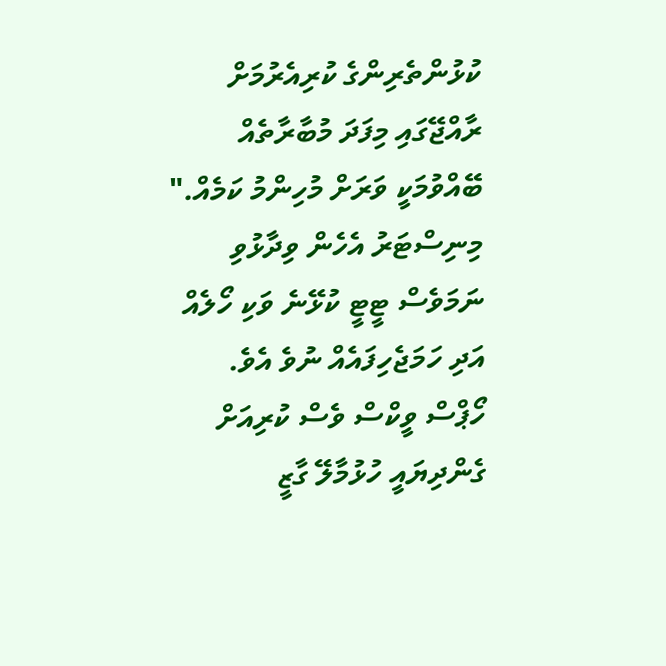ކުޅުންތެރިންގެ ކުރިއެރުމަށް ރާއްޖޭގައި މިފަދަ މުބާރާތެއް ބޭއްވުމަކީ ވަރަށް މުހިންމު ކަމެއް."
މިނިސްޓަރު އެހެން ވިދާޅުވި ނަމަވެސް ޓީޓީ ކުޅޭނެ ވަކި ހޯލެއް އަދި ހަމަޖެހިފައެއް ނުވެ އެވެ. ހޯޕްސް ވީކްސް ވެސް ކުރިއަށް ގެންދިޔައީ ހުޅުމާލޭ ގާޒީ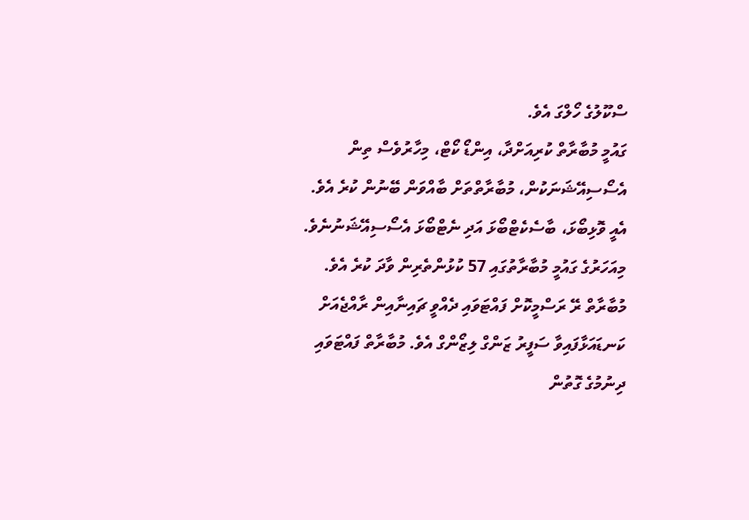ސްކޫލުގެ ހޯލްގަ އެވެ.
ގައުމީ މުބާރާތް ކުރިއަށްދާ، އިންޑޯ ކޯޓް، މިހާރުވެސް ތިން އެސޯސިއޭޝަނަކުން، މުބާރާތްތަށް ބާއްވަން ބޭނުން ކުރެ އެވެ. އެއީ ވޮޅިބޯޅަ، ބާސެކެޓްބޯޅަ އަދި ނެޓްބޯޅަ އެސޯސިއޭޝަނުނެވެ.
މިއަހަރުގެ ގައުމީ މުބާރާތުގައި 57 ކުޅުންތެރިން ވާދަ ކުރެ އެވެ. މުބާރާތް ރޭ ރަސްމީކޮށް ފައްޓަވައި ދެއްވީ ޗައިނާއިން ރާއްޖެއަށް ކަނޑައަޅާފައިވާ ސަފީރު ޒަންގް ލިޒޯންގް އެވެ. މުބާރާތް ފައްޓަވައި ދިނުމުގެ ގޮތުން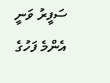ސަފީރު ވަނީ އެންމެ ފަހުގެ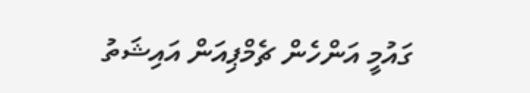ގައުމީ އަންހެން ޗެމްޕިއަން އައިޝަތު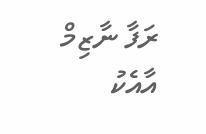ރަފާ ނާޒިމް އާއެކު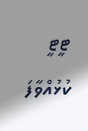ޓީޓީ ކުޅުއްވާފަ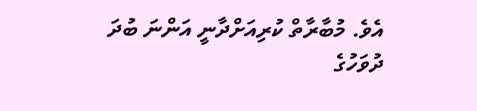އެވެ. މުބާރާތް ކުރިއަށްދާނީ އަންނަ ބުދަ ދުވަހުގެ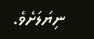ނިޔަލަށެވެ.